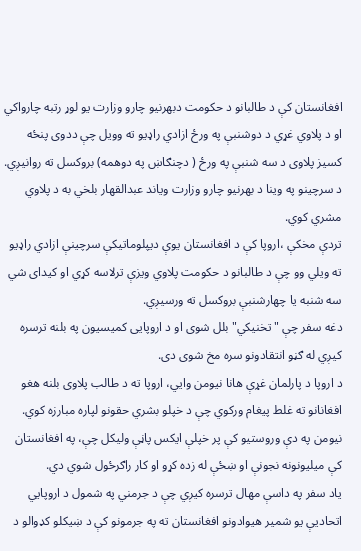افغانستان کې د طالبانو د حکومت دبهرنیو چارو وزارت یو لوړ رتبه چارواکي او د پلاوي غړي د دوشنبې په ورځ ازادي راډیو ته وویل چې ددوی پنځه کسیز پلاوی د سه شنبې په ورځ ( دچنګاښ په دوهمه) بروکسل ته روانیږي.
د سرچینو په وینا د بهرنیو چارو وزارت ویاند عبدالقهار بلخي به د پلاوي مشري کوي.
تردې مخکې ،اروپا کې د افغانستان یوې دیپلوماتیکې سرچینې ازادي راډیو ته ویلي وو چې د طالبانو د حکومت پلاوي ویزې ترلاسه کړي او کیدای شي سه شنبه یا چهارشنبې بروکسل ته ورسیږي.
دغه سفر چې "تخنیکي" بلل شوی او د اروپايی کمیسیون په بلنه ترسره کیږي له ګڼو انتقادونو سره مخ شوی دی.
د اروپا د پارلمان غړې هانا نیومن وايي، اروپا ته د طالب پلاوی بلنه هغو افغانانو ته غلط پیغام ورکوي چې د خپلو بشري حقونو لپاره مبارزه کوي.
نیومن په دې وروستیو کې پر خپلې ایکس پاڼې ولیکل چې، په افغانستان کې میلیونونه نجونې او ښځې له زده کړو او کار راګرځول شوي دي.
یاد سفر په داسې مهال ترسره کیږي چې د جرمني په شمول د اروپايي اتحادیې یو شمیر هیوادونو افغانستان ته په جرمونو کې د ښیکلو کډوالو د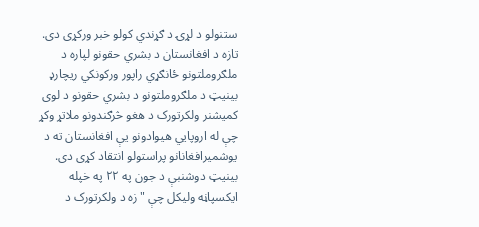ستنولو د لړۍ د ګړندي کولو خبر ورکړی دی.
تازه د افغانستان د بشري حقونو لپاره د ملګروملتونو ځانګړي راپور ورکونکي ریچارډ بینیټ د ملګروملتونو د بشري حقونو د لوی کمیشنر ولکرتورک د هغو څرګندونو ملاتړ وکړ چې له اروپایي هیوادونو یې افغانستان ته د یوشمیرافغانانو پراستولو انتقاد کړی دی.
بینیټ دوشنبې د جون په ۲۲ په خپله ایکسپاڼه ولیکل چې "زه د ولکرتورک د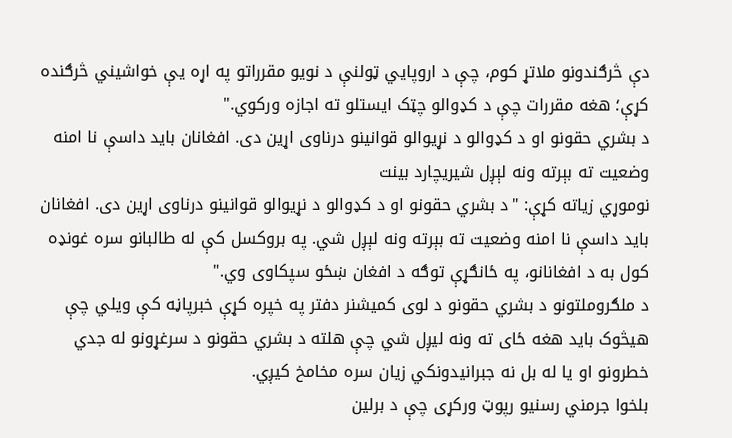دې څرګندونو ملاتړ کوم، چې د اروپايي ټولنې د نویو مقرراتو په اړه یې خواشیني څرګنده کړې؛ هغه مقررات چې د کډوالو چټک ایستلو ته اجازه ورکوي."
د بشري حقونو او د کډوالو د نړیوالو قوانینو درناوی اړین دی. افغانان باید داسې نا امنه وضعیت ته بېرته ونه لېږل شيریچارد بینت
نوموړي زیاته کړې: "د بشري حقونو او د کډوالو د نړیوالو قوانینو درناوی اړین دی. افغانان باید داسې نا امنه وضعیت ته بېرته ونه لېږل شي. په بروکسل کې له طالبانو سره غونډه کول به د افغانانو، په ځانګړې توګه د افغان ښځو سپکاوی وي."
د ملګروملتونو د بشري حقونو د لوی کمیشنر دفتر په خپره کړې خبرپاڼه کې ویلي چې هیڅوک باید هغه ځای ته ونه لیږل شي چې هلته د بشري حقونو د سرغړونو له جدي خطرونو او یا له بل نه جبرانیدونکي زیان سره مخامخ کیږي.
بلخوا جرمني رسنیو رپوټ ورکړی چې د برلین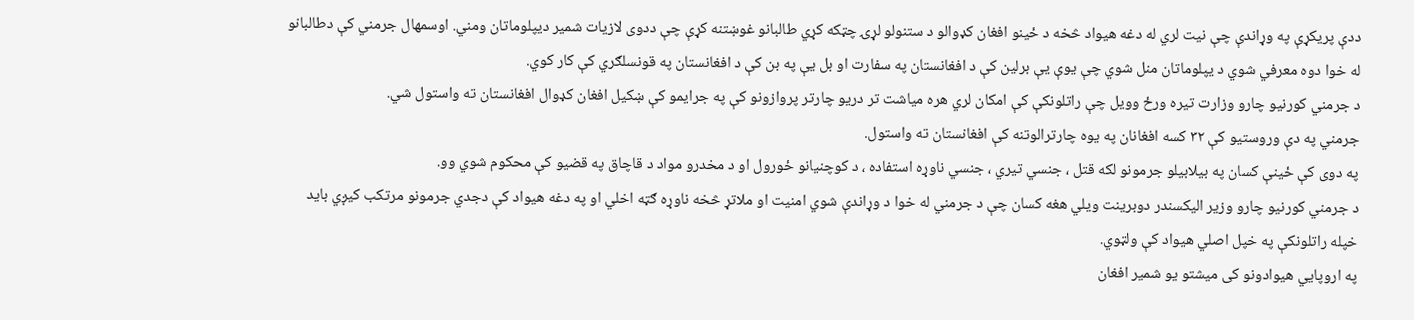ددې پریکړې په وړاندې چې نیت لري له دغه هیواد څخه د ځینو افغان کډوالو د ستنولو لړۍ چټکه کړي طالبانو غوښتنه کړې چې ددوی لازیات شمیر ديپلوماتان ومني. اوسمهال جرمني کې دطالبانو له خوا دوه معرفي شوي د يپلوماتان منل شوي چې یوې یې برلین کې د افغانستان په سفارت او بل یې په بن کې د افغانستان په قونسلګري کې کار کوي.
د جرمني کورنیو چارو وزارت تیره ورځ وویل چې راتلونکې کې امکان لري هره میاشت تر دریو چارتر پروازونو کې په جرایمو کې ښکیل افغان کډوال افغانستان ته واستول شي.
جرمني په دې وروستیو کې ۳۲ کسه افغانان په یوه چارترالوتنه کې افغانستان ته واستول.
په دوی کې ځینې کسان په بیلابیلو جرمونو لکه قتل ، جنسي تیري ، جنسي ناوړه استفاده ، د کوچنیانو ځورول او د مخدرو مواد د قاچاق په قضیو کې محکوم شوي وو.
د جرمني کورنیو چارو وزیر الیکسندر دوبرینت ويلي هغه کسان چې د جرمني له خوا د وړاندې شوي امنیت او ملاتړ څخه ناوړه ګټه اخلي او په دغه هیواد کې دجدي جرمونو مرتکب کیږي باید خپله راتلونکې په خپل اصلي هیواد کې ولټوي.
په اروپايي هیوادونو کی میشتو یو شمیر افغان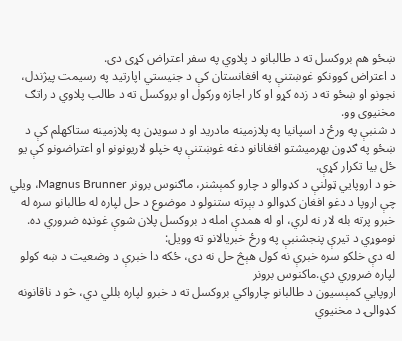ښځو هم بروکسل ته د طالبانو د پلاوي په سفر اعتراض کړی دی.
د اعتراض کوونکو غوښتنې په افغانستان کې د جنیستي اپارتید په رسیمت پیژندل، نجونو او ښځو ته د زده کړو او کار اجازه ورکول او بروکسل ته د طالب پلاوي د راتګ مخنیوی وو.
د شنبې په ورځ د اسپانیا په پلازمینه مادرید او د سویډن په پلازمینه ستاکهلم کې د ښځو په ګډون بهرمیشتو افغانانو دغه غوښتنې په خپلو لاریونونو او اعتراضونو کې یو ځل بیا تکرار کړې.
خو د اروپايي ټولنې د کډوالو د چارو کمېشنر، ماګنوس برونر Magnus Brunner، ویلي چې اروپا د دغو افغان کډوالو د بېرته ستنولو د موضوع د حل لپاره له طالبانو سره له خبرو پرته بله لار نه لري، او له همدې امله د بروکسل پلان شوې غونډه ضروري ده.
نوموړي د تیرې پنجشنبې په ورځ خبریالانو ته وویل:
له دې خلکو سره خبرې نه کول هېڅ حل نه دی، ځکه دا خبرې د وضعیت د ښه کولو لپاره ضروري دي.ماکنوس برونر
اروپايي کمېسیون د طالبانو چارواکي بروکسل ته د خبرو لپاره بللي دي، څو د ناقانونه کډوالۍ د مخنیوي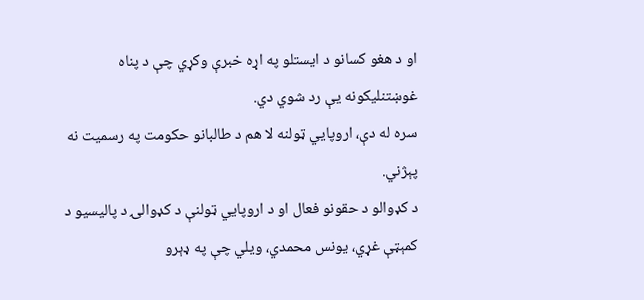او د هغو کسانو د ایستلو په اړه خبرې وکړي چې د پناه غوښتنلیکونه یې رد شوي دي.
سره له دې، اروپايي ټولنه لا هم د طالبانو حکومت په رسمیت نه پېژني.
د کډوالو د حقونو فعال او د اروپايي ټولنې د کډوالۍ د پالیسیو د کمېټې غړي، یونس محمدي، ویلي چې په ډېرو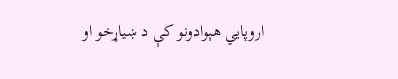اروپايي هېوادونو کې د ښياړخو او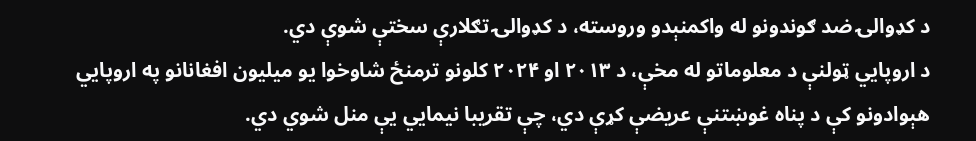د کډوالۍ ضد ګوندونو له واکمنېدو وروسته، د کډوالۍ تګلارې سختې شوې دي.
د اروپايي ټولنې د معلوماتو له مخې، د ۲۰۱۳ او ۲۰۲۴ کلونو ترمنځ شاوخوا یو میلیون افغانانو په اروپايي هېوادونو کې د پناه غوښتنې عریضې کړې دي، چې تقریبا نیمايي یې منل شوي دي.